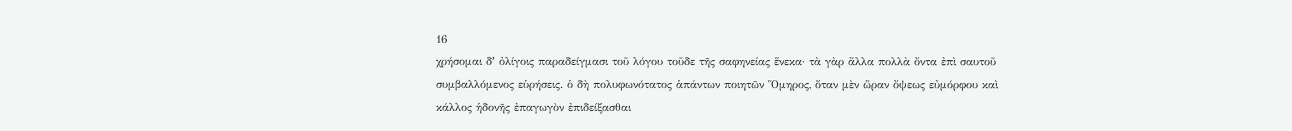16
χρήσομαι δʼ ὀλίγοις παραδείγμασι τοῦ λόγου τοῦδε τῆς σαφηνείας ἕνεκα· τὰ γὰρ ἄλλα πολλὰ ὄντα ἐπὶ σαυτοῦ συμβαλλόμενος εὑρήσεις. ὁ δὴ πολυφωνότατος ἁπάντων ποιητῶν Ὅμηρος, ὅταν μὲν ὥραν ὄψεως εὐμόρφου καὶ κάλλος ἡδονῆς ἐπαγωγὸν ἐπιδείξασθαι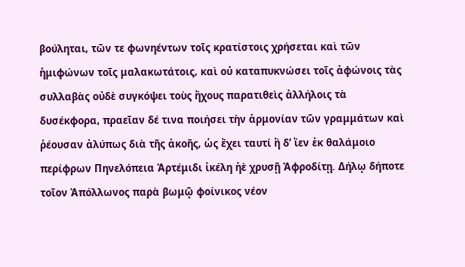βούληται, τῶν τε φωνηέντων τοῖς κρατίστοις χρήσεται καὶ τῶν ἡμιφώνων τοῖς μαλακωτάτοις, καὶ οὐ καταπυκνώσει τοῖς ἀφώνοις τὰς συλλαβὰς οὐδὲ συγκόψει τοὺς ἤχους παρατιθεὶς ἀλλήλοις τὰ δυσέκφορα, πραεῖαν δέ τινα ποιήσει τὴν ἁρμονίαν τῶν γραμμάτων καὶ ῥέουσαν ἀλύπως διὰ τῆς ἀκοῆς, ὡς ἔχει ταυτί ἣ δʼ ἴεν ἐκ θαλάμοιο περίφρων Πηνελόπεια Ἀρτέμιδι ἰκέλη ἠὲ χρυσῇ Ἀφροδίτῃ. Δήλῳ δήποτε τοῖον Ἀπόλλωνος παρὰ βωμῷ φοίνικος νέον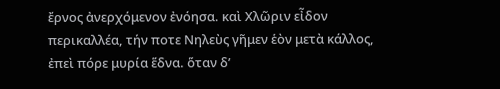ἔρνος ἀνερχόμενον ἐνόησα. καὶ Χλῶριν εἶδον περικαλλέα, τήν ποτε Νηλεὺς γῆμεν ἑὸν μετὰ κάλλος, ἐπεὶ πόρε μυρία ἕδνα. ὅταν δʼ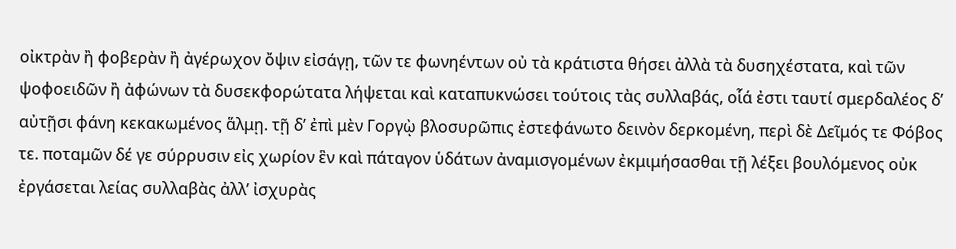οἰκτρὰν ἢ φοβερὰν ἢ ἀγέρωχον ὄψιν εἰσάγῃ, τῶν τε φωνηέντων οὐ τὰ κράτιστα θήσει ἀλλὰ τὰ δυσηχέστατα, καὶ τῶν ψοφοειδῶν ἢ ἀφώνων τὰ δυσεκφορώτατα λήψεται καὶ καταπυκνώσει τούτοις τὰς συλλαβάς, οἷά ἐστι ταυτί σμερδαλέος δʼ αὐτῇσι φάνη κεκακωμένος ἅλμῃ. τῇ δʼ ἐπὶ μὲν Γοργῲ βλοσυρῶπις ἐστεφάνωτο δεινὸν δερκομένη, περὶ δὲ Δεῖμός τε Φόβος τε. ποταμῶν δέ γε σύρρυσιν εἰς χωρίον ἓν καὶ πάταγον ὑδάτων ἀναμισγομένων ἐκμιμήσασθαι τῇ λέξει βουλόμενος οὐκ ἐργάσεται λείας συλλαβὰς ἀλλʼ ἰσχυρὰς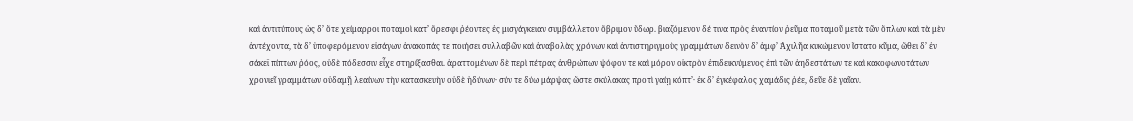καὶ ἀντιτύπους ὡς δʼ ὅτε χείμαρροι ποταμοὶ κατʼ ὄρεσφι ῥέοντες ἐς μισγάγκειαν συμβάλλετον ὄβριμον ὕδωρ. βιαζόμενον δέ τινα πρὸς ἐναντίον ῥεῦμα ποταμοῦ μετὰ τῶν ὅπλων καὶ τὰ μὲν ἀντέχοντα, τὰ δʼ ὑποφερόμενον εἰσάγων ἀνακοπάς τε ποιήσει συλλαβῶν καὶ ἀναβολὰς χρόνων καὶ ἀντιστηριγμοὺς γραμμάτων δεινὸν δʼ ἀμφʼ Ἀχιλῆα κυκώμενον ἵστατο κῦμα, ὤθει δʼ ἐν σάκεϊ πίπτων ῥόος, οὐδὲ πόδεσσιν εἶχε στηρίξασθαι. ἀραττομένων δὲ περὶ πέτρας ἀνθρώπων ψόφον τε καὶ μόρον οἰκτρὸν ἐπιδεικνύμενος ἐπὶ τῶν ἀηδεστάτων τε καὶ κακοφωνοτάτων χρονιεῖ γραμμάτων οὐδαμῇ λεαίνων τὴν κατασκευὴν οὐδὲ ἡδύνων· σύν τε δύω μάρψας ὥστε σκύλακας προτὶ γαίῃ κόπτʼ· ἐκ δʼ ἐγκέφαλος χαμάδις ῥέε, δεῦε δὲ γαῖαν.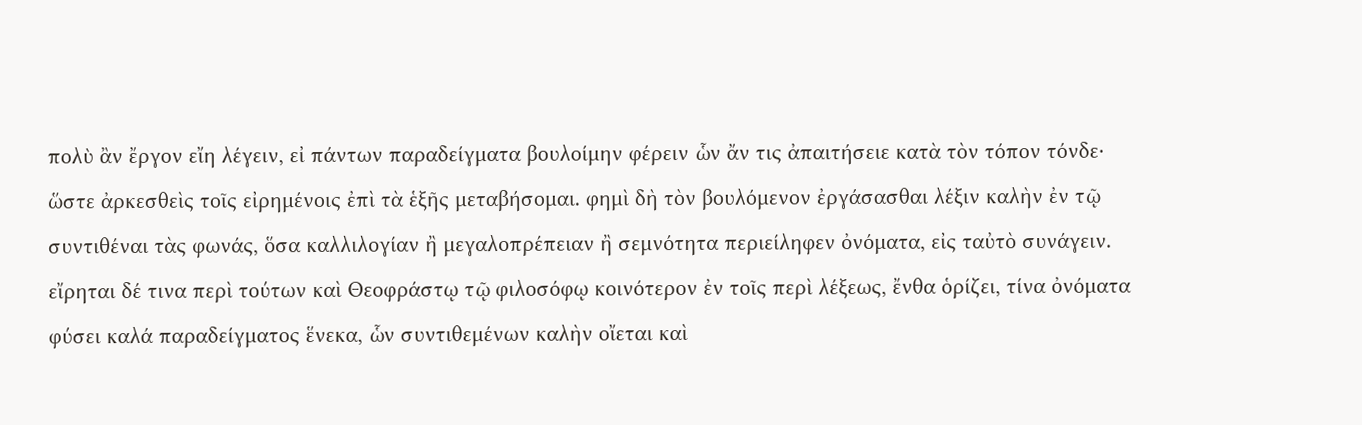πολὺ ἂν ἔργον εἴη λέγειν, εἰ πάντων παραδείγματα βουλοίμην φέρειν ὧν ἄν τις ἀπαιτήσειε κατὰ τὸν τόπον τόνδε· ὥστε ἀρκεσθεὶς τοῖς εἰρημένοις ἐπὶ τὰ ἑξῆς μεταβήσομαι. φημὶ δὴ τὸν βουλόμενον ἐργάσασθαι λέξιν καλὴν ἐν τῷ συντιθέναι τὰς φωνάς, ὅσα καλλιλογίαν ἢ μεγαλοπρέπειαν ἢ σεμνότητα περιείληφεν ὀνόματα, εἰς ταὐτὸ συνάγειν. εἴρηται δέ τινα περὶ τούτων καὶ Θεοφράστῳ τῷ φιλοσόφῳ κοινότερον ἐν τοῖς περὶ λέξεως, ἔνθα ὁρίζει, τίνα ὀνόματα φύσει καλά παραδείγματος ἕνεκα, ὧν συντιθεμένων καλὴν οἴεται καὶ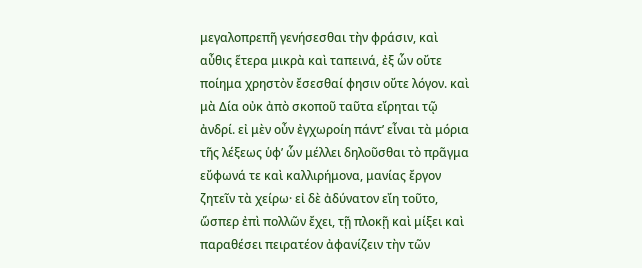μεγαλοπρεπῆ γενήσεσθαι τὴν φράσιν, καὶ αὖθις ἕτερα μικρὰ καὶ ταπεινά, ἐξ ὧν οὔτε ποίημα χρηστὸν ἔσεσθαί φησιν οὔτε λόγον. καὶ μὰ Δία οὐκ ἀπὸ σκοποῦ ταῦτα εἴρηται τῷ ἀνδρί. εἰ μὲν οὖν ἐγχωροίη πάντʼ εἶναι τὰ μόρια τῆς λέξεως ὑφʼ ὧν μέλλει δηλοῦσθαι τὸ πρᾶγμα εὔφωνά τε καὶ καλλιρήμονα, μανίας ἔργον ζητεῖν τὰ χείρω· εἰ δὲ ἀδύνατον εἴη τοῦτο, ὥσπερ ἐπὶ πολλῶν ἔχει, τῇ πλοκῇ καὶ μίξει καὶ παραθέσει πειρατέον ἀφανίζειν τὴν τῶν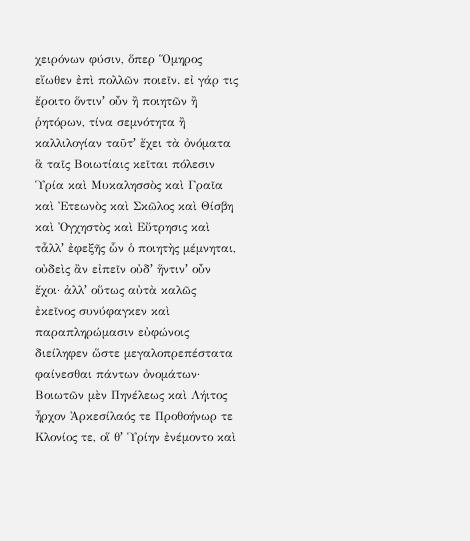χειρόνων φύσιν, ὅπερ Ὅμηρος εἴωθεν ἐπὶ πολλῶν ποιεῖν. εἰ γάρ τις ἔροιτο ὅντινʼ οὖν ἢ ποιητῶν ἢ ῥητόρων, τίνα σεμνότητα ἢ καλλιλογίαν ταῦτʼ ἔχει τὰ ὀνόματα ἃ ταῖς Βοιωτίαις κεῖται πόλεσιν Ὑρία καὶ Μυκαλησσὸς καὶ Γραῖα καὶ Ἐτεωνὸς καὶ Σκῶλος καὶ Θίσβη καὶ Ὀγχηστὸς καὶ Εὔτρησις καὶ τἆλλʼ ἐφεξῆς ὧν ὁ ποιητὴς μέμνηται, οὐδεὶς ἂν εἰπεῖν οὐδʼ ἥντινʼ οὖν ἔχοι· ἀλλʼ οὕτως αὐτὰ καλῶς ἐκεῖνος συνύφαγκεν καὶ παραπληρώμασιν εὐφώνοις διείληφεν ὥστε μεγαλοπρεπέστατα φαίνεσθαι πάντων ὀνομάτων· Βοιωτῶν μὲν Πηνέλεως καὶ Λήιτος ἦρχον Ἀρκεσίλαός τε Προθοήνωρ τε Κλονίος τε, οἵ θʼ Ὑρίην ἐνέμοντο καὶ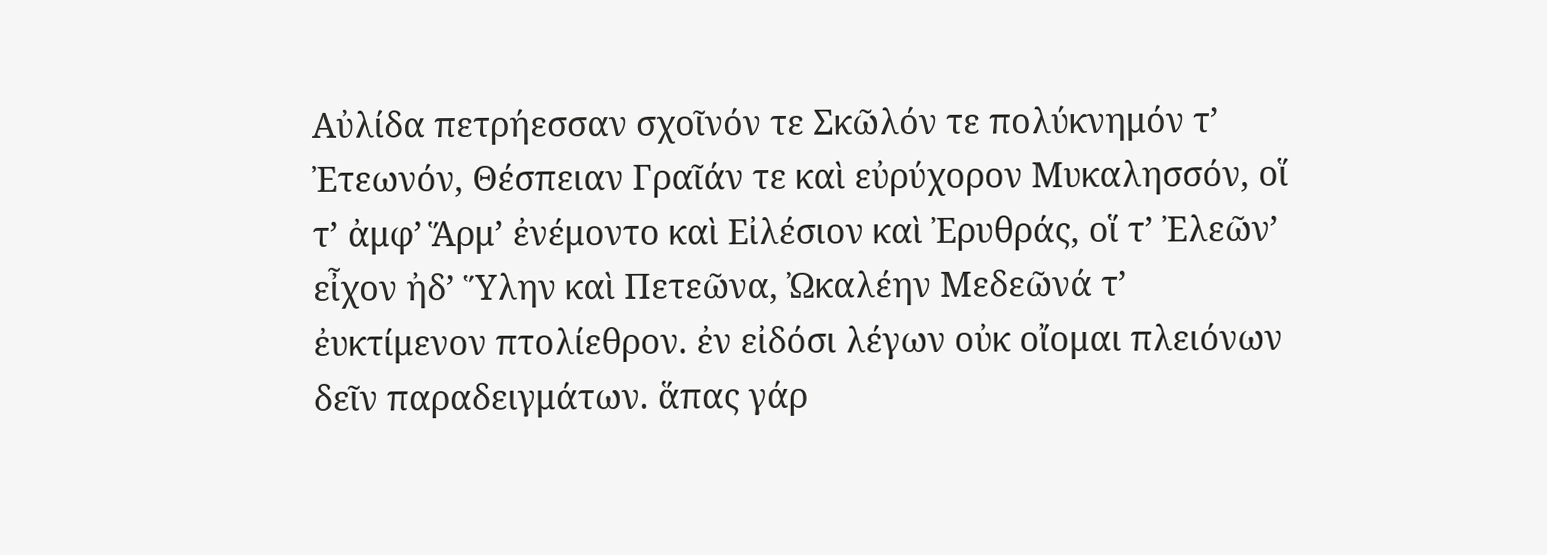Αὐλίδα πετρήεσσαν σχοῖνόν τε Σκῶλόν τε πολύκνημόν τʼ Ἐτεωνόν, Θέσπειαν Γραῖάν τε καὶ εὐρύχορον Μυκαλησσόν, οἵ τʼ ἀμφʼ Ἅρμʼ ἐνέμοντο καὶ Εἰλέσιον καὶ Ἐρυθράς, οἵ τʼ Ἐλεῶνʼ εἶχον ἠδʼ Ὕλην καὶ Πετεῶνα, Ὠκαλέην Μεδεῶνά τʼ ἐυκτίμενον πτολίεθρον. ἐν εἰδόσι λέγων οὐκ οἴομαι πλειόνων δεῖν παραδειγμάτων. ἅπας γάρ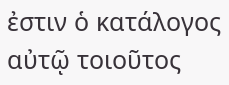ἐστιν ὁ κατάλογος αὐτῷ τοιοῦτος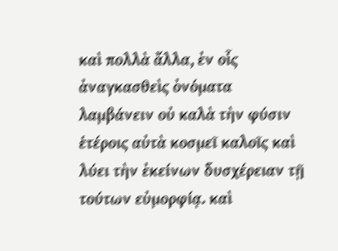καὶ πολλὰ ἄλλα, ἐν οἷς ἀναγκασθεὶς ὀνόματα λαμβάνειν οὐ καλὰ τὴν φύσιν ἑτέροις αὐτὰ κοσμεῖ καλοῖς καὶ λύει τὴν ἐκείνων δυσχέρειαν τῇ τούτων εὐμορφίᾳ. καὶ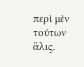περὶ μὲν τούτων ἅλις.